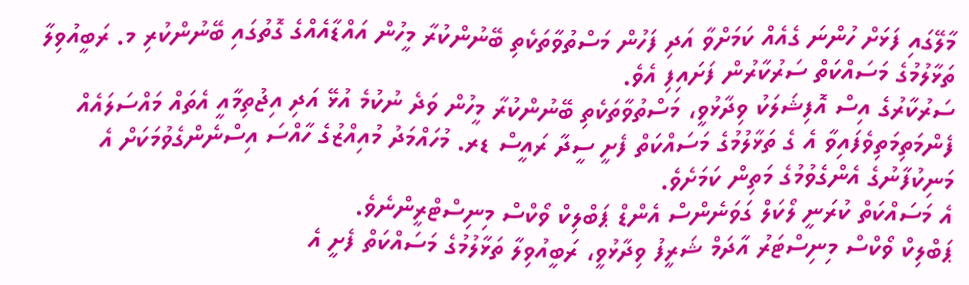މާލޭގައި ފަޅަށް ހުންނަ ގެއެއް ކަމަށްވާ އަދި ފަހުން މަސްތުވާތަކެތި ބޭނުންކުރާ މީހުން އައްޑާއެއްގެ ގޮތުގައި ބޭނުންކުރި މ. ރަބީއުވިލާ ތަޅާލުމުގެ މަސައްކަތް ސަރުކާރުން ފަށައިފި އެވެ.
ސަރުކާރުގެ އިސް އޮފިޝަލަކު ވިދާޅުވީ، މަސްތުވާތަކެތި ބޭނުންކުރާ މީހުން ވަދެ ނުކުމެ އުޅޭ އަދި އިޖުތިމާއީ އެތައް މައްސަލައެއް ފެންމަތިމަތިވެފައިވާ އެ ގެ ތަޅާލުމުގެ މަސައްކަތް ފެށީ ސީދާ ރައީސް ޑރ. މުހައްމަދު މުއިއްޒުގެ ހާއްސަ އިސްނެންގެވުމަކަށް އެ މަނިކުފާނުގެ އެންގެވުމުގެ މަތިން ކަމަށެވެ.
އެ މަސައްކަތް ކުރަނީ ލޯކަލް ގަވަނެންސް އެންޑް ޕަބްލިކް ވޯކްސް މިނިސްޓްރީންނެވެ.
ޕަބްލިކް ވޯކްސް މިނިސްޓަރު އާދަމް ޝަރީފު ވިދާޅުވީ، ރަބީއުވިލާ ތަޅާލުމުގެ މަސައްކަތް ފެށީ އެ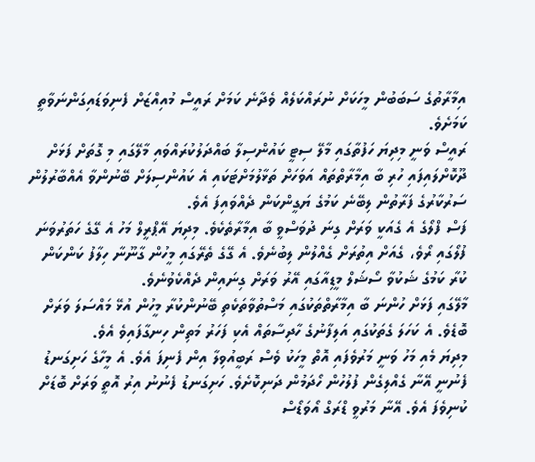އިމާރާތުގެ ސަބަބުން މީހަކަށް ނުރައްކަލެއް ވެދާނެ ކަމަށް ރައީސް މުއިއްޒަށް ފެނިވަޑައިގަންނަވާތީ ކަމަށެވެ.
ރައީސް ވަނީ މިދިޔަ ހަފުތާގައި މާލޭ ސިޓީ ކައުންސިލާ ބައްދަލުކުރައްވައި މާލޭގައި މި ގޮތަށް ފަޅަށް ދޫކޮށްލައިފައި ހުރި ބާ އިމާރާތްތައް އަވަހަށް ތަޅާލުމަށްޓަކައި އެ ކައުންސިލަށް ބޭނުންވާ އެއްބާރުލުން ސަރުކާރުގެ ފަރާތުން ލިބޭނެ ކަމުގެ ޔަގީންކަން ދެއްވައިފަ އެވެ.
ފަސް ފްލޯގެ އެ ގެއަކީ ވަރަށް ގިނަ ދުވަސްވީ ބާ އިމާރާތެކެވެ. މިދިޔަ އޭޕްރީލް މަހު އެ ގޭގެ ހަތަރުވަނަ ފުލޯގައި ރޯވެ، ގެއަށް އިތުރަށް ގެއްލުން ލިބުނެވެ. އެ ގޭގެ ތެރޭގައި މީހުން ގާނޫނާ ހިލާފު ކަންކަން ކުރާ ކަމުގެ ޝަކުވާ ސޯޝަލް މީޑިއާގައި އޭރު ވަރަށް ގިނައިން ދެއްކެވުނެވެ.
މާލޭގައި ފަޅަށް ހުންނަ ބާ އިމާރާތްތަކުގައި މަސްތުވާތަކެތި ބޭނުންކުރާ މީހުން އުޅޭ މައްސަލަ ވަރަށް ބޮޑެވެ. އެ ކަހަލަ ގެތަކުގައި އަލިފާނުގެ ހާދިސާތައް އެކި ފަހަރު މަތިން ހިނގާފައިވެ އެވެ.
މިދިޔަ މެއި މަހު ވަނީ މަރުވެފައި އޮތް މީހަކު ވެސް ރަބީއުވިލާ އިން ފެނިފަ އެވެ. އެ މީހާގެ ހަށިގަނޑު ފެނުނީ އޭނާ ގެއްލިގެން ފުލުހުން ހޯދަމުން ދަނިކޮށެވެ. ހަށިގަނޑު ފެނުނު އިރު އޮތީ ވަރަށް ބޮޑަށް ކުނިވެފަ އެވެ. އޭނާ މަރުވީ ޑްރަގް އޯވަޑޯސް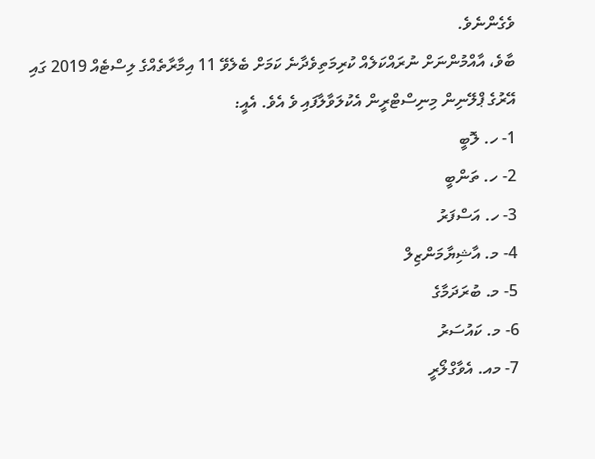ވެގެންނެވެ.
ބާވެ، އާއްމުންނަށް ނުރައްކަލެއް ކުރިމަތިވެދާނެ ކަމަށް ބެލެވޭ 11 އިމާރާތެއްގެ ލިސްޓެއް 2019 ގައި އޭރުގެ ޕްލޭނިން މިނިސްޓްރީން އެކުލަވާލާފައި ވެ އެވެ. އެއީ:
1- ހ. ލޮބީ
2- ހ. ތަންބީ
3- ހ. އަސްފަރު
4- މ. އާޝިޔާމަންޒިލް
5- މ. ބުރަދަމާގެ
6- މ. ކައުސަރު
7- މއ. އެވާގްލޯރީ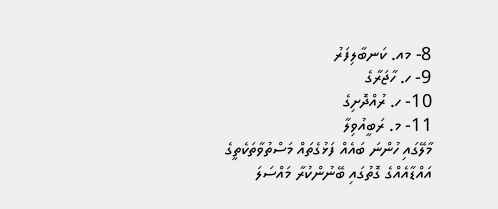8- މއ. ކަނބާލިފަރު
9- ހ. ހާޖަރާގެ
10- ހ. ރުއްދޮށިގެ
11- މ. ރަބީއުވިލާ
މާލޭގައި ހުންނަ ބައެއް ފަޅުގެތައް މަސްތުވާތަކެތީގެ އައްޑާއެއްގެ ގޮތުގައި ބޭނުންކުރާ މައްސަލަ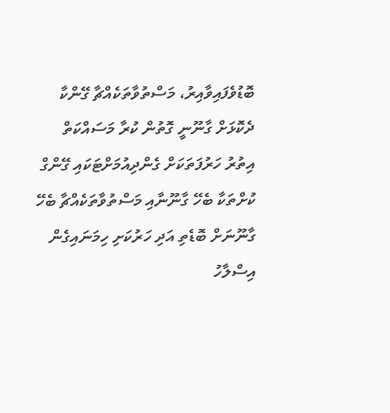ބޮޑުވެފައިވާއިރު، މަސްތުވާތަކެއްޗާ ގޭންކާ ދެކޮޅަށް ގާނޫނީ ގޮތުން ކުރާ މަސައްކަތް އިތުރު ހަރުފަތަކަށް ގެންދިއުމަށްޓަކައި ގޭންގް ކުށްތަކާ ބެހޭ ގާނޫނާއި މަސްތުވާތަކެއްޗާ ބެހޭ ގާނޫނަށް ބޮޑެތި އަދި ހަރުކަށި ހިމަނައިގެން އިސްލާހު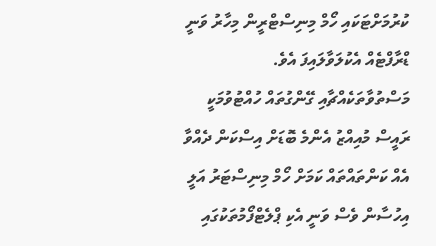ކުރުމަށްޓަކައި ހޯމް މިނިސްޓްރީން މިހާރު ވަނީ ޑްރާފްޓެއް އެކުލަވާލައިފަ އެވެ.
މަސްތުވާތަކެއްޗާއި ގޭންގުތައް ހުއްޓުވުމަކީ ރައީސް މުއިއްޒު އެންމެ ބޮޑަށް އިސްކަން ދެއްވާ އެއް ކަންތައްތައް ކަމަށް ހޯމް މިނިސްޓަރު އަލީ އިހުސާން ވެސް ވަނީ އެކި ޕްލެޓްފޯމުތަކުގައި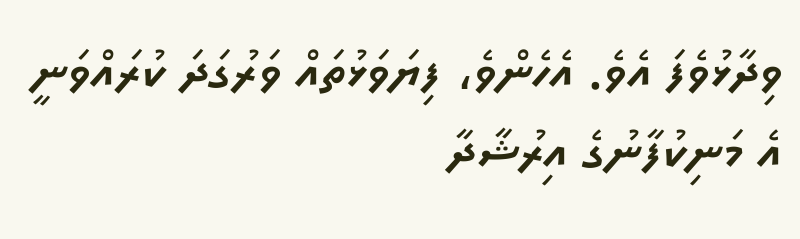ވިދާޅުވެފަ އެވެ. އެހެންވެ، ފިޔަވަޅުތައް ވަރުގަދަ ކުރައްވަނީ އެ މަނިކުފާނުގެ އިރުޝާދާ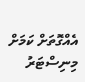އެއްގޮތަށް ކަމަށް މިނިސްޓަރު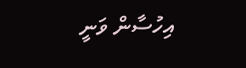އިހުސާން ވަނީ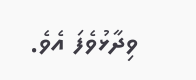ވިދާޅުވެފަ އެވެ.